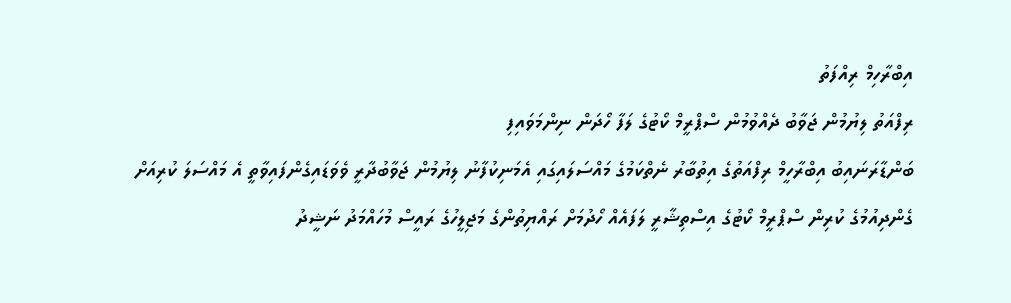އިބްރާހިމް ރިއްފަތު
ރިފްއަތު ލިޔުމުން ޖަވާބު ދެއްވުމުން ސްޕްރީމް ކޯޓުގެ ލަފާ ހޯދަން ނިންމަވައިފި
ބަންޑާރަނައިބު އިބްރާހީމް ރިފްއަތުގެ އިތުބާރު ނެތްކަމުގެ މައްސަލައިގައި އެމަނިކުފާނު ލިޔުމުން ޖަވާބުދާރީ ވެވަޑައިގެންފައިވާތީ އެ މައްސަލަ ކުރިއަށް ގެންދިއުމުގެ ކުރިން ސްޕްރީމް ކޯޓުގެ އިސްތިޝާރީ ލަފައެއް ހޯދުމަށް ރައްޔިތުންގެ މަޖިލީހުގެ ރައީސް މުހައްމަދު ނަޝީދު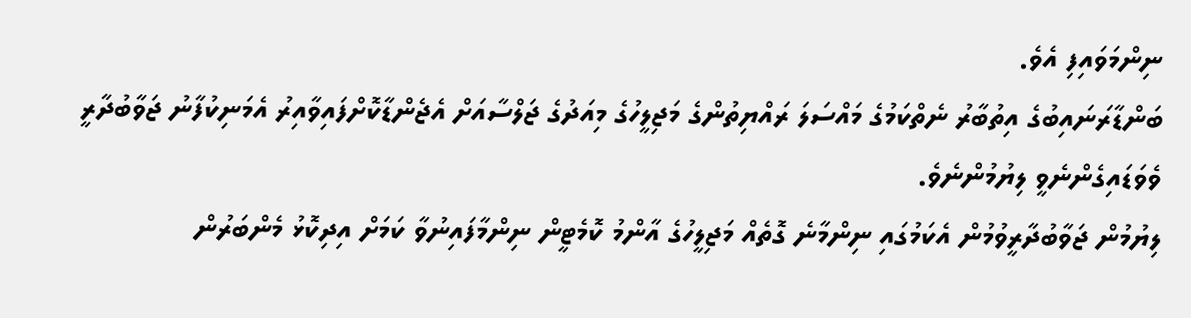ނިންމަވައިފި އެވެ.
ބަންޑާރަނައިބުގެ އިތުބާރު ނެތްކަމުގެ މައްސަލަ ރައްޔިތުންގެ މަޖިލީހުގެ މިއަދުގެ ޖަލްސާއަށް އެޖެންޑާކޮށްފައިވާއިރު އެމަނިކުފާނު ޖަވާބުދާރީ ވެވަޑައިގެންނެވީ ލިޔުމުންނެވެ.
ލިޔުމުން ޖަވާބުދާރީވުމުން އެކަމުގައި ނިންމާނެ ގޮތެއް މަޖިލީހުގެ އާންމު ކޮމެޓީން ނިންމާފައިނުވާ ކަމަށް އިދިކޮޅު މެންބަރުން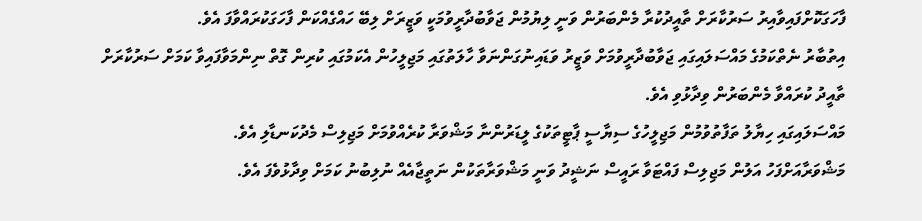ފާހަގަކޮށްފައިވާއިރު ސަރުކާރަށް ތާއީދުކުރާ މެންބަރުން ވަނީ ލިޔުމުން ޖަވާބުދާރީވުމަކީ ވަޒީރަށް ލިބޭ ހައްގެއްކަން ފާހަގަކުރައްވާފަ އެވެ.
އިތުބާރު ނެތްކަމުގެ މައްސަލައިގައި ޖަވާބުދާރީވުމަށް ވަޒީރު ވަޑައިނުގަންނަވާ ހާލަތުގައި މަޖިލީހުން އެކަމުގައި ކުރިން ގޮތް ނިންމަވާފައިވާ ކަމަށް ސަރުކާރަށް ތާއީދު ކުރައްވާ މެންބަރުން ވިދާޅުވި އެވެ.
މައްސަލައިގައި ހިޔާލު ތަފާތުވުމުން މަޖިލީހުގެ ސިޔާސީ ޕާޓީތަކުގެ ލީޑަރުންނާ މަޝްވަރާ ކުރެއްވުމަށް މަޖިލިސް މެދުކަނޑާލި އެވެ.
މަޝްވަރާއަށްފަހު އަލުން މަޖިލިސް ފައްޓަވާ ރައީސް ނަޝީދު ވަނީ މަޝްވަރާތަކުން ނަތީޖާއެއް ނުލިބުނު ކަމަށް ވިދާޅުވެފަ އެވެ.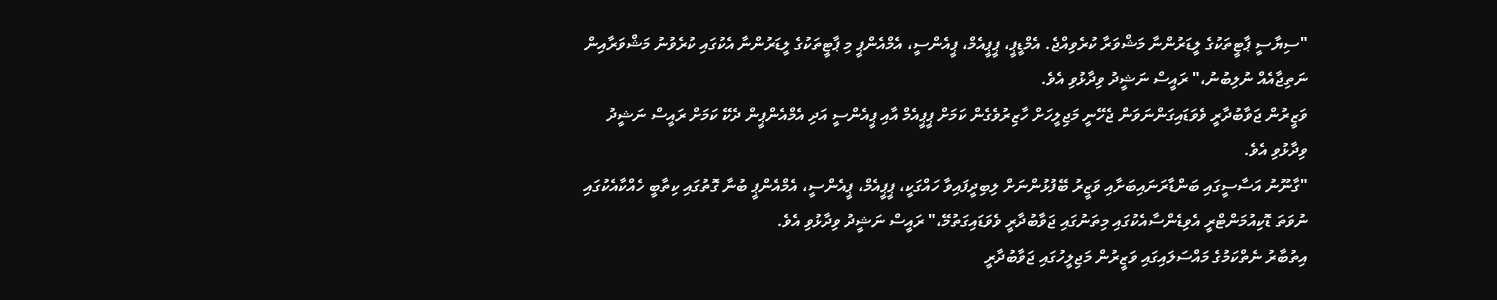"ސިޔާސީ ޕާޓީތަކުގެ ލީޑަރުންނާ މަޝްވަރާ ކުރެވިއްޖެ. އެމްޑީޕީ، ޕީޕީއެމް، ޕީއެންސީ، އެމްއެންޕީ މި ޕާޓީތަކުގެ ލީޑަރުންނާ އެކުގައި ކުރެވުނު މަޝްވަރާއިން ނަތިޖާއެއް ނުލިބުނު،" ރައީސް ނަޝީދު ވިދާޅުވި އެވެ.
ވަޒީރުން ޖަވާބުދާރީ ވެވަޑައިގަންނަވަން ޖެހޭނީ މަޖިލީހަށް ހާޒިރުވެގެން ކަމަށް ޕީޕީއެމް އާއި ޕީއެންސީ އަދި އެމްއެންޕީން ދެކޭ ކަމަށް ރައީސް ނަޝީދު ވިދާޅުވި އެވެ.
"ގާނޫނު އަސާސީގައި ބަންޑާރަނައިބަށާއި ވަޒީރު ބޭފުޅުންނަށް ލިބިދީފައިވާ ހައްގަކީ، ޕީޕީއެމް، ޕީއެންސީ، އެމްއެންޕީ ބުނާ ގޮތުގައި ކިތާބީ ހެއްކާއެކުގައި ނުވަތަ ޑޮކިއުމަންޓްރީ އެވިޑެންސާއެކުގައި މިތަނުގައި ޖަވާބުދާރީ ވެވަޑައިގަތުމޭ،" ރައީސް ނަޝީދު ވިދާޅުވި އެވެ.
އިތުބާރު ނެތްކަމުގެ މައްސަލައިގައި ވަޒީރުން މަޖިލީހުގައި ޖަވާބުދާރީ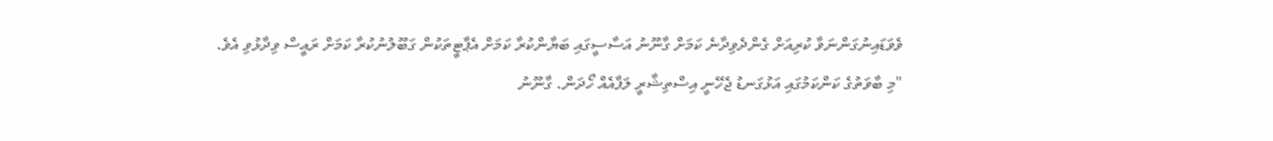ވެވަޑައިނުގަންނަވާ ކުރިއަށް ގެންދެވިދާނެ ކަމަށް ގާނޫނު އަސާސީގައި ބަޔާންކުރާ ކަމަށް އެޕާޓީތަކުން ގަބޫލުނުކުރާ ކަމަށް ރައީސް ވިދާޅުވި އެވެ.
"މި ބާވަތުގެ ކަންކަމުގައި އަޅުގަނޑު ޖެހޭނީ އިސްތިޝާރީ ލަފާއެއް ހޯދަން. ގާނޫނު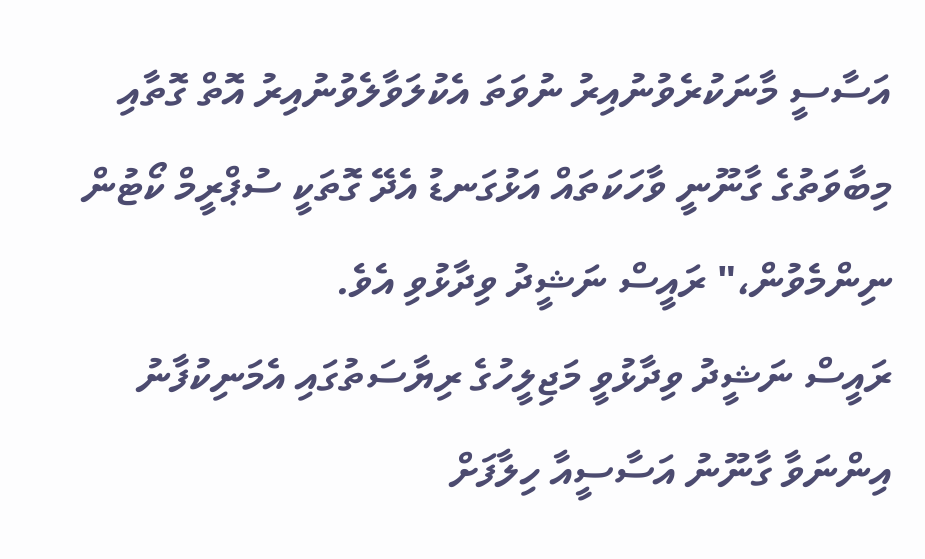އަސާސީ މާނަކުރެވުނުއިރު ނުވަތަ އެކުލަވާލެވުނުއިރު އޮތް ގޮތާއި މިބާވަތުގެ ގާނޫނީ ވާހަކަތައް އަޅުގަނޑު އެދޭ ގޮތަކީ ސުޕްރީމް ކޯޓުން ނިންމެވުން،" ރައީސް ނަޝީދު ވިދާޅުވި އެވެ.
ރައީސް ނަޝީދު ވިދާޅުވީ މަޖިލީހުގެ ރިޔާސަތުގައި އެމަނިކުފާނު އިންނަވާ ގާނޫނު އަސާސީއާ ހިލާފަށް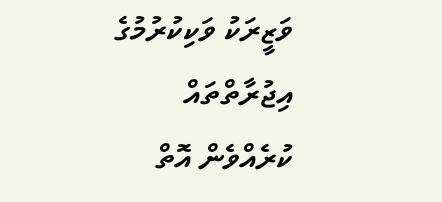ވަޒީރަކު ވަކިކުރުމުގެ އިޖުރާތްތައް ކުރެއްވެން އޮތް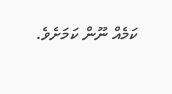ކަމެއް ނޫން ކަމަށެވެ.